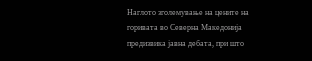Наглото зголемување на цените на горивата во Северна Македонија предизвика јавна дебата, при што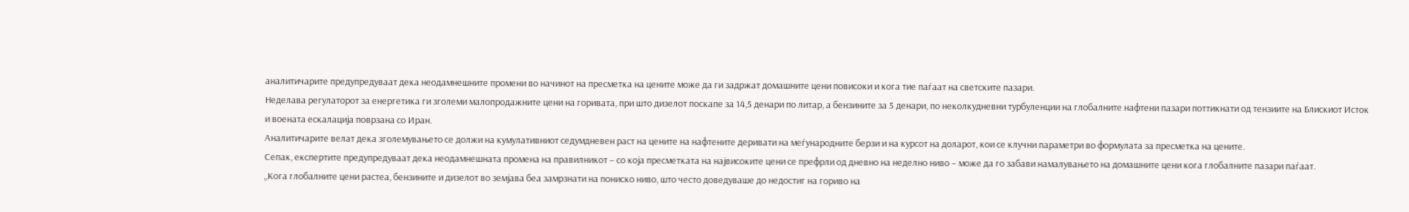аналитичарите предупредуваат дека неодамнешните промени во начинот на пресметка на цените може да ги задржат домашните цени повисоки и кога тие паѓаат на светските пазари.
Неделава регулаторот за енергетика ги зголеми малопродажните цени на горивата, при што дизелот поскапе за 14,5 денари по литар, а бензините за 5 денари, по неколкудневни турбуленции на глобалните нафтени пазари поттикнати од тензиите на Блискиот Исток и воената ескалација поврзана со Иран.
Аналитичарите велат дека зголемувањето се должи на кумулативниот седумдневен раст на цените на нафтените деривати на меѓународните берзи и на курсот на доларот, кои се клучни параметри во формулата за пресметка на цените.
Сепак, експертите предупредуваат дека неодамнешната промена на правилникот – со која пресметката на највисоките цени се префрли од дневно на неделно ниво – може да го забави намалувањето на домашните цени кога глобалните пазари паѓаат.
„Кога глобалните цени растеа, бензините и дизелот во земјава беа замрзнати на пониско ниво, што често доведуваше до недостиг на гориво на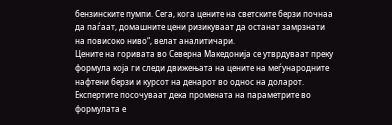бензинските пумпи. Сега, кога цените на светските берзи почнаа да паѓаат, домашните цени ризикуваат да останат замрзнати на повисоко ниво“, велат аналитичари.
Цените на горивата во Северна Македонија се утврдуваат преку формула која ги следи движењата на цените на меѓународните нафтени берзи и курсот на денарот во однос на доларот. Експертите посочуваат дека промената на параметрите во формулата е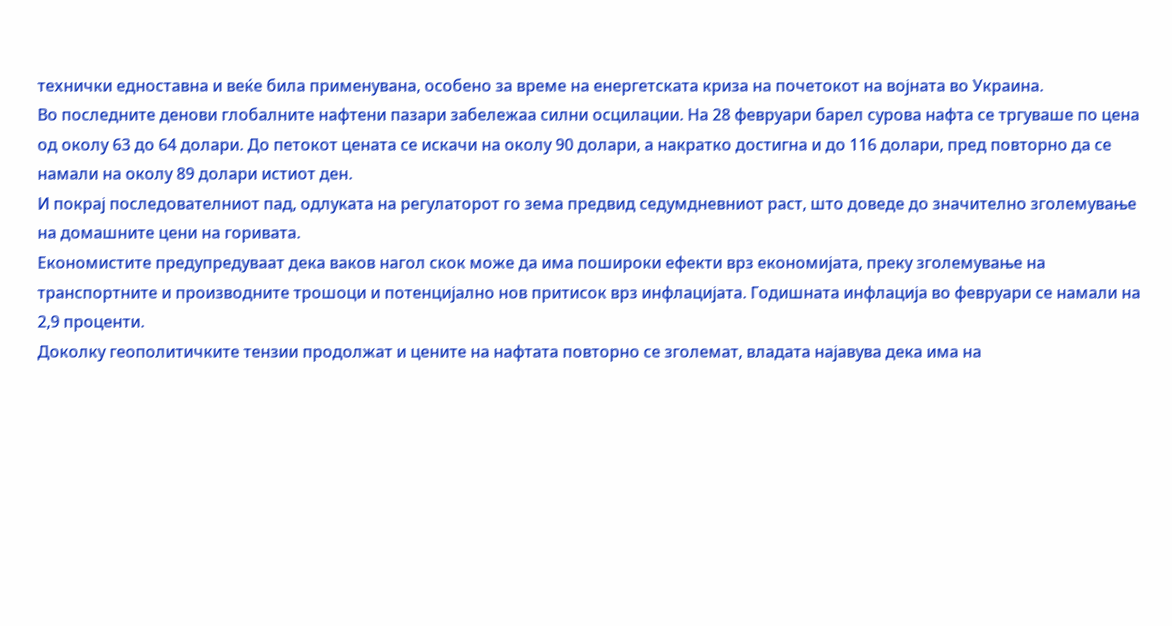технички едноставна и веќе била применувана, особено за време на енергетската криза на почетокот на војната во Украина.
Во последните денови глобалните нафтени пазари забележаа силни осцилации. На 28 февруари барел сурова нафта се тргуваше по цена од околу 63 до 64 долари. До петокот цената се искачи на околу 90 долари, а накратко достигна и до 116 долари, пред повторно да се намали на околу 89 долари истиот ден.
И покрај последователниот пад, одлуката на регулаторот го зема предвид седумдневниот раст, што доведе до значително зголемување на домашните цени на горивата.
Економистите предупредуваат дека ваков нагол скок може да има пошироки ефекти врз економијата, преку зголемување на транспортните и производните трошоци и потенцијално нов притисок врз инфлацијата. Годишната инфлација во февруари се намали на 2,9 проценти.
Доколку геополитичките тензии продолжат и цените на нафтата повторно се зголемат, владата најавува дека има на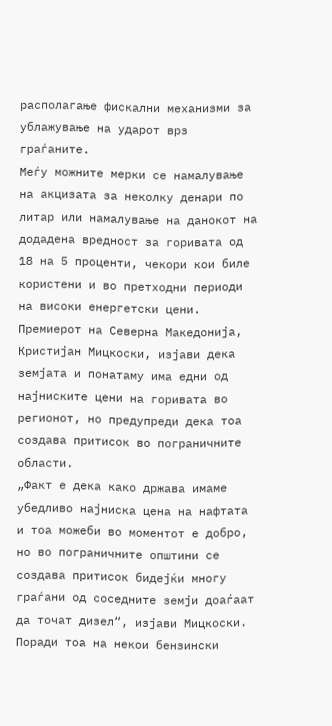располагање фискални механизми за ублажување на ударот врз граѓаните.
Меѓу можните мерки се намалување на акцизата за неколку денари по литар или намалување на данокот на додадена вредност за горивата од 18 на 5 проценти, чекори кои биле користени и во претходни периоди на високи енергетски цени.
Премиерот на Северна Македонија, Кристијан Мицкоски, изјави дека земјата и понатаму има едни од најниските цени на горивата во регионот, но предупреди дека тоа создава притисок во пограничните области.
„Факт е дека како држава имаме убедливо најниска цена на нафтата и тоа можеби во моментот е добро, но во пограничните општини се создава притисок бидејќи многу граѓани од соседните земји доаѓаат да точат дизел“, изјави Мицкоски.
Поради тоа на некои бензински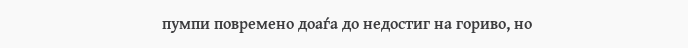пумпи повремено доаѓа до недостиг на гориво, но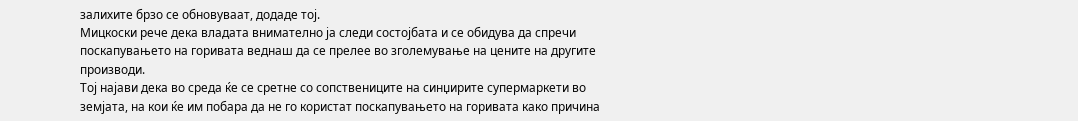залихите брзо се обновуваат, додаде тој.
Мицкоски рече дека владата внимателно ја следи состојбата и се обидува да спречи поскапувањето на горивата веднаш да се прелее во зголемување на цените на другите производи.
Тој најави дека во среда ќе се сретне со сопствениците на синџирите супермаркети во земјата, на кои ќе им побара да не го користат поскапувањето на горивата како причина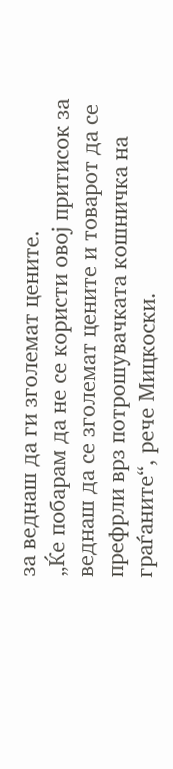за веднаш да ги зголемат цените.
„Ќе побарам да не се користи овој притисок за веднаш да се зголемат цените и товарот да се префрли врз потрошувачката кошничка на граѓаните“, рече Мицкоски.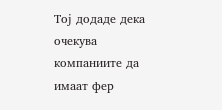Тој додаде дека очекува компаниите да имаат фер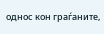однос кон граѓаните,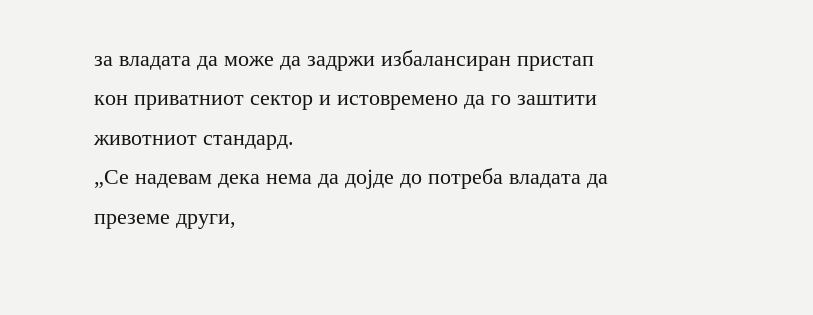за владата да може да задржи избалансиран пристап кон приватниот сектор и истовремено да го заштити животниот стандард.
„Се надевам дека нема да дојде до потреба владата да преземе други,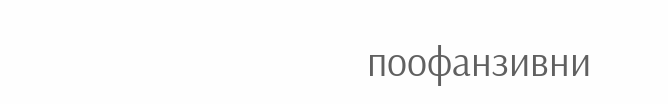поофанзивни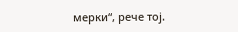мерки“, рече тој.